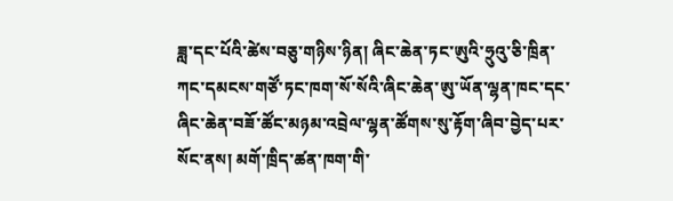ཟླ་དང་པོའི་ཚེས་བཅུ་གཉིས་ཉིན། ཞིང་ཆེན་ཏང་ཨུའི་ཧྲུའུ་ཅི་ཁྲིན་ཀང་དམངས་གཙོ་ཏང་ཁག་སོ་སོའི་ཞིང་ཆེན་ཨུ་ཡོན་ལྷན་ཁང་དང་ཞིང་ཆེན་བཟོ་ཚོང་མཉམ་འབྲེལ་ལྷན་ཚོགས་སུ་རྟོག་ཞིབ་བྱེད་པར་སོང་ནས། མགོ་ཁྲིད་ཚན་ཁག་གི་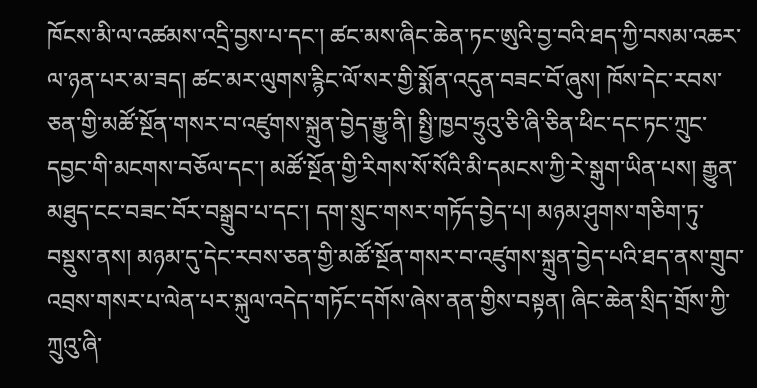ཁོངས་མི་ལ་འཚམས་འདྲི་བྱས་པ་དང་། ཚང་མས་ཞིང་ཆེན་ཏང་ཨུའི་བྱ་བའི་ཐད་ཀྱི་བསམ་འཆར་ལ་ཉན་པར་མ་ཟད། ཚང་མར་ལུགས་རྙིང་ལོ་སར་གྱི་སྨོན་འདུན་བཟང་བོ་ཞུས། ཁོས་དེང་རབས་ཅན་གྱི་མཚོ་སྔོན་གསར་བ་འཛུགས་སྐྲུན་བྱེད་རྒྱུ་ནི། སྤྱི་ཁྱབ་ཧྲུའུ་ཅི་ཞི་ཅིན་ཕིང་དང་ཏང་ཀྲུང་དབྱང་གི་མངགས་བཅོལ་དང་། མཚོ་སྔོན་གྱི་རིགས་སོ་སོའི་མི་དམངས་ཀྱི་རེ་སྒུག་ཡིན་པས། རྒྱུན་མཐུད་ངང་བཟང་བོར་བསྒྲུབ་པ་དང་། དག་སྲུང་གསར་གཏོད་བྱེད་པ། མཉམ་ཤུགས་གཅིག་ཏུ་བསྡུས་ནས། མཉམ་དུ་དེང་རབས་ཅན་གྱི་མཚོ་སྔོན་གསར་བ་འཛུགས་སྐྲུན་བྱེད་པའི་ཐད་ནས་གྲུབ་འབྲས་གསར་པ་ལེན་པར་སྐུལ་འདེད་གཏོང་དགོས་ཞེས་ནན་གྱིས་བསྟན། ཞིང་ཆེན་སྲིད་གྲོས་ཀྱི་ཀྲུའུ་ཞི་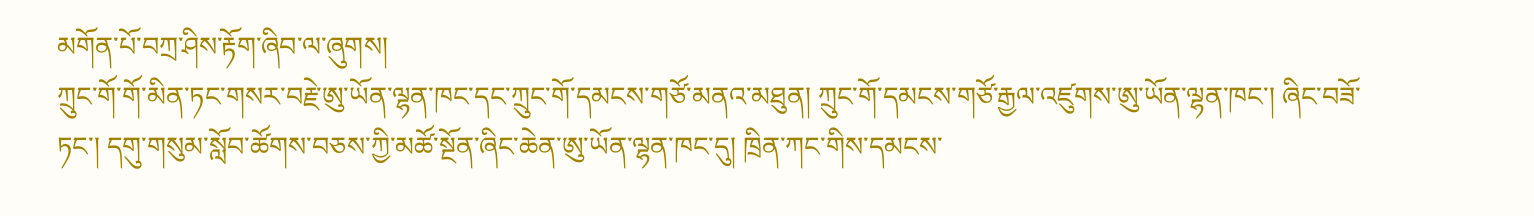མགོན་པོ་བཀྲ་ཤིས་རྟོག་ཞིབ་ལ་ཞུགས།
ཀྲུང་གོ་གོ་མིན་ཏང་གསར་བརྗེ་ཨུ་ཡོན་ལྷན་ཁང་དང་ཀྲུང་གོ་དམངས་གཙོ་མནའ་མཐུན། ཀྲུང་གོ་དམངས་གཙོ་རྒྱལ་འཛུགས་ཨུ་ཡོན་ལྷན་ཁང་། ཞིང་བཟོ་ཏང་། དགུ་གསུམ་སློབ་ཚོགས་བཅས་ཀྱི་མཚོ་སྔོན་ཞིང་ཆེན་ཨུ་ཡོན་ལྷན་ཁང་དུ། ཁྲིན་ཀང་གིས་དམངས་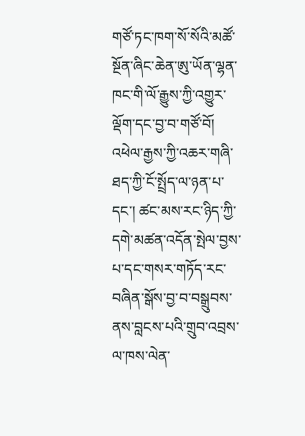གཙོ་ཏང་ཁག་སོ་སོའི་མཚོ་སྔོན་ཞིང་ཆེན་ཨུ་ཡོན་ལྷན་ཁང་གི་ལོ་རྒྱུས་ཀྱི་འགྱུར་ལྡོག་དང་བྱ་བ་གཙོ་བོ། འཕེལ་རྒྱས་ཀྱི་འཆར་གཞི་ཐད་ཀྱི་ངོ་སྤྲོད་ལ་ཉན་པ་དང་། ཚང་མས་རང་ཉིད་ཀྱི་དགེ་མཚན་འདོན་སྤེལ་བྱས་པ་དང་གསར་གཏོད་རང་བཞིན་སྒོས་བྱ་བ་བསྒྲུབས་ནས་བླངས་པའི་གྲུབ་འབྲས་ལ་ཁས་ལེན་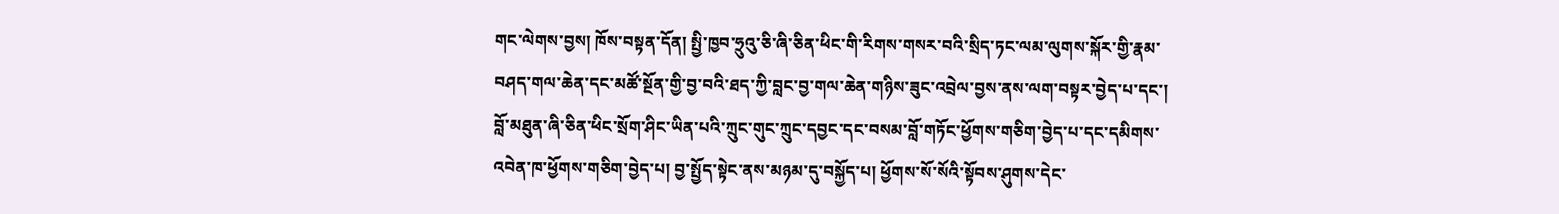གང་ལེགས་བྱས། ཁོས་བསྟན་དོན། སྤྱི་ཁྱབ་ཧྲུའུ་ཅི་ཞི་ཅིན་ཕིང་གི་རིགས་གསར་བའི་སྲིད་ཏང་ལམ་ལུགས་སྐོར་གྱི་རྣམ་བཤད་གལ་ཆེན་དང་མཚོ་སྔོན་གྱི་བྱ་བའི་ཐད་ཀྱི་བླང་བྱ་གལ་ཆེན་གཉིས་ཟུང་འབྲེལ་བྱས་ནས་ལག་བསྟར་བྱེད་པ་དང་། བློ་མཐུན་ཞི་ཅིན་ཕིང་སྲོག་ཤིང་ཡིན་པའི་ཀྲུང་གུང་ཀྲུང་དབྱང་དང་བསམ་བློ་གཏོང་ཕྱོགས་གཅིག་བྱེད་པ་དང་དམིགས་འབེན་ཁ་ཕྱོགས་གཅིག་བྱེད་པ། བྱ་སྤྱོད་སྟེང་ནས་མཉམ་དུ་བསྐྱོད་པ། ཕྱོགས་སོ་སོའི་སྟོབས་ཤུགས་དེང་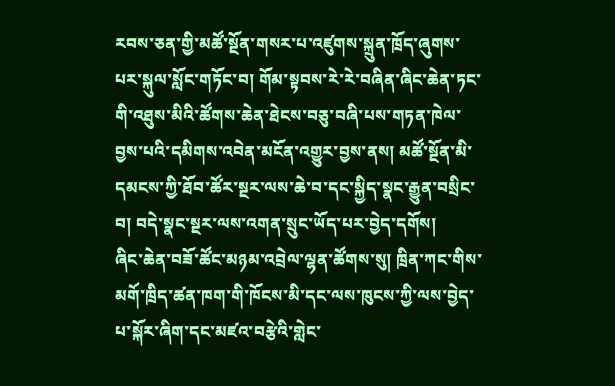རབས་ཅན་གྱི་མཚོ་སྔོན་གསར་པ་འཛུགས་སྐྲུན་ཁྲོད་ཞུགས་པར་སྐུལ་སློང་གཏོང་བ། གོམ་སྟབས་རེ་རེ་བཞིན་ཞིང་ཆེན་ཏང་གི་འཐུས་མིའི་ཚོགས་ཆེན་ཐེངས་བཅུ་བཞི་པས་གཏན་ཁེལ་བྱས་པའི་དམིགས་འབེན་མངོན་འགྱུར་བྱས་ནས། མཚོ་སྔོན་མི་དམངས་ཀྱི་ཐོབ་ཚོར་སྔར་ལས་ཆེ་བ་དང་སྐྱིད་སྣང་རྒྱུན་བསྲིང་བ། བདེ་སྣང་སྔར་ལས་འགན་སྲུང་ཡོད་པར་བྱེད་དགོས།
ཞིང་ཆེན་བཟོ་ཚོང་མཉམ་འབྲེལ་ལྷན་ཚོགས་སུ། ཁྲིན་ཀང་གིས་མགོ་ཁྲིད་ཚན་ཁག་གི་ཁོངས་མི་དང་ལས་ཁུངས་ཀྱི་ལས་བྱེད་པ་སྐོར་ཞིག་དང་མཛའ་བརྩེའི་གླེང་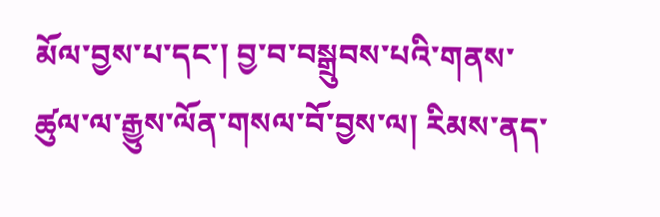མོལ་བྱས་པ་དང་། བྱ་བ་བསྒྲུབས་པའི་གནས་ཚུལ་ལ་རྒྱུས་ལོན་གསལ་བོ་བྱས་ལ། རིམས་ནད་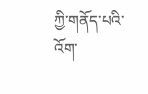ཀྱི་གནོད་པའི་འོག་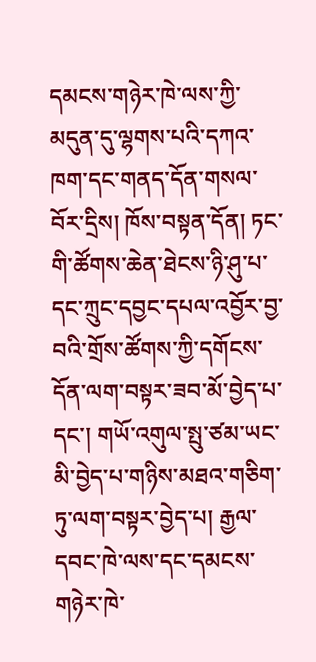དམངས་གཉེར་ཁེ་ལས་ཀྱི་མདུན་དུ་ལྷགས་པའི་དཀའ་ཁག་དང་གནད་དོན་གསལ་བོར་དྲིས། ཁོས་བསྟན་དོན། ཏང་གི་ཚོགས་ཆེན་ཐེངས་ཉི་ཤུ་པ་དང་ཀྲུང་དབྱང་དཔལ་འབྱོར་བྱ་བའི་གྲོས་ཚོགས་ཀྱི་དགོངས་དོན་ལག་བསྟར་ཟབ་མོ་བྱེད་པ་དང་། གཡོ་འགུལ་སྤུ་ཙམ་ཡང་མི་བྱེད་པ་གཉིས་མཐའ་གཅིག་ཏུ་ལག་བསྟར་བྱེད་པ། རྒྱལ་དབང་ཁེ་ལས་དང་དམངས་གཉེར་ཁེ་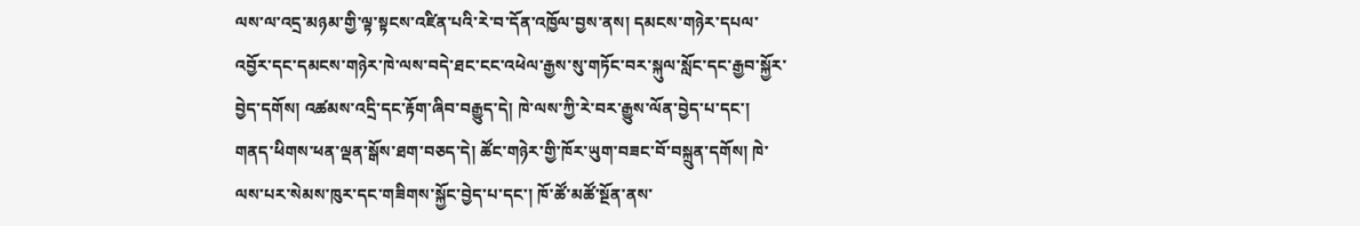ལས་ལ་འདྲ་མཉམ་གྱི་ལྟ་སྟངས་འཛིན་པའི་རེ་བ་དོན་འཁྱོལ་བྱས་ནས། དམངས་གཉེར་དཔལ་འབྱོར་དང་དམངས་གཉེར་ཁེ་ལས་བདེ་ཐང་ངང་འཕེལ་རྒྱས་སུ་གཏོང་བར་སྐུལ་སློང་དང་རྒྱབ་སྐྱོར་བྱེད་དགོས། འཚམས་འདྲི་དང་རྟོག་ཞིབ་བརྒྱུད་དེ། ཁེ་ལས་ཀྱི་རེ་བར་རྒྱུས་ལོན་བྱེད་པ་དང་། གནད་ཕིགས་ཕན་ལྡན་སྒོས་ཐག་བཅད་དེ། ཚོང་གཉེར་གྱི་ཁོར་ཡུག་བཟང་བོ་བསྐྲུན་དགོས། ཁེ་ལས་པར་སེམས་ཁུར་དང་གཟིགས་སྐྱོང་བྱེད་པ་དང་། ཁོ་ཚོ་མཚོ་སྔོན་ནས་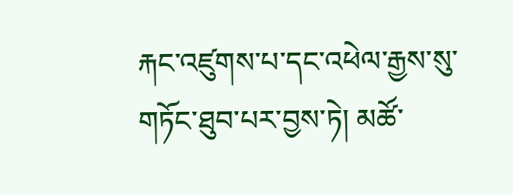རྐང་འཛུགས་པ་དང་འཕེལ་རྒྱས་སུ་གཏོང་ཐུབ་པར་བྱས་ཏེ། མཚོ་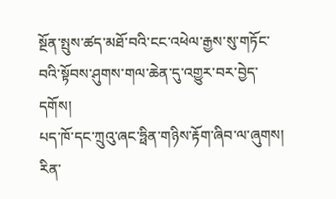སྔོན་སྤུས་ཚད་མཐོ་བའི་ངང་འཕེལ་རྒྱས་སུ་གཏོང་བའི་སྟོབས་ཤུགས་གལ་ཆེན་དུ་འགྱུར་བར་བྱེད་དགོས།
པད་ཁོ་དང་ཀྲུའུ་ཞང་ཧྥིན་གཉིས་རྟོག་ཞིབ་ལ་ཞུགས།
རིན་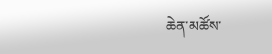ཆེན་མཚོས་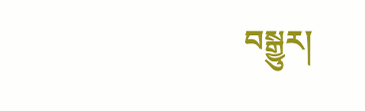བསྒྱུར།